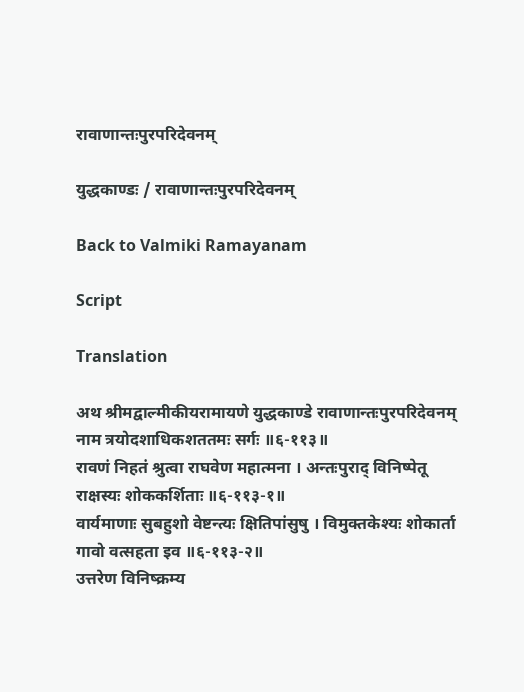रावाणान्तःपुरपरिदेवनम्

युद्धकाण्डः / रावाणान्तःपुरपरिदेवनम्

Back to Valmiki Ramayanam

Script

Translation

अथ श्रीमद्वाल्मीकीयरामायणे युद्धकाण्डे रावाणान्तःपुरपरिदेवनम् नाम त्रयोदशाधिकशततमः सर्गः ॥६-११३॥
रावणं निहतं श्रुत्वा राघवेण महात्मना । अन्तःपुराद् विनिष्पेतू राक्षस्यः शोककर्शिताः ॥६-११३-१॥
वार्यमाणाः सुबहुशो वेष्टन्त्यः क्षितिपांसुषु । विमुक्तकेश्यः शोकार्ता गावो वत्सहता इव ॥६-११३-२॥
उत्तरेण विनिष्क्रम्य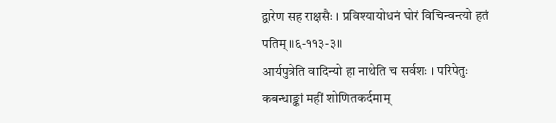द्वारेण सह राक्षसैः । प्रविश्यायोधनं घोरं विचिन्वन्त्यो हतं पतिम् ॥६-११३-३॥
आर्यपुत्रेति वादिन्यो हा नाथेति च सर्वशः । परिपेतुः कबन्धाङ्कां महीं शोणितकर्दमाम्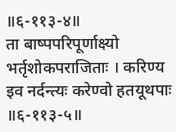॥६-११३-४॥
ता बाष्पपरिपूर्णाक्ष्यो भर्तृशोकपराजिताः । करिण्य इव नर्दन्त्यः करेण्वो हतयूथपाः ॥६-११३-५॥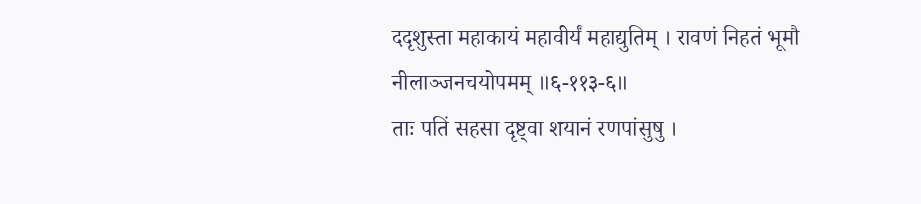ददृशुस्ता महाकायं महावीर्यं महाद्युतिम् । रावणं निहतं भूमौ नीलाञ्जनचयोपमम् ॥६-११३-६॥
ताः पतिं सहसा दृष्ट्वा शयानं रणपांसुषु ।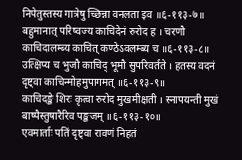निपेतुस्तस्य गात्रेषु च्छिन्ना वनलता इव ॥६-११३-७॥
बहुमानात् परिष्वज्य काचिदेनं रुरोद ह । चरणौ काचिदालम्ब्य काचित् कण्ठेऽवलम्ब्य च ॥६-११३-८॥
उत्क्षिप्य च भुजौ काचिद् भूमौ सुपरिवर्तते । हतस्य वदनं दृष्ट्वा काचिन्मोहमुपागमत् ॥६-११३-९॥
काचिदङ्के शिरः कृत्वा रुरोद मुखमीक्षती । स्नापयन्ती मुखं बाष्पैस्तुषारैरिव पङ्कजम् ॥६-११३-१०॥
एवमार्ताः पतिं दृष्ट्वा रावणं निहतं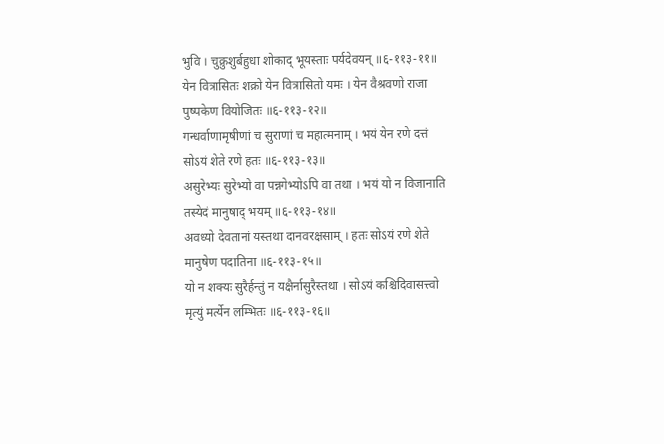भुवि । चुक्रुशुर्बहुधा शोकाद् भूयस्ताः पर्यदेवयन् ॥६-११३-११॥
येन वित्रासितः शक्रो येन वित्रासितो यमः । येन वैश्रवणो राजा पुष्पकेण वियोजितः ॥६-११३-१२॥
गन्धर्वाणामृषीणां च सुराणां च महात्मनाम् । भयं येन रणे दत्तं सोऽयं शेते रणे हतः ॥६-११३-१३॥
असुरेभ्यः सुरेभ्यो वा पन्नगेभ्योऽपि वा तथा । भयं यो न विजानाति तस्येदं मानुषाद् भयम् ॥६-११३-१४॥
अवध्यो देवतानां यस्तथा दानवरक्षसाम् । हतः सोऽयं रणे शेते मानुषेण पदातिना ॥६-११३-१५॥
यो न शक्यः सुरैर्हन्तुं न यक्षैर्नासुरैस्तथा । सोऽयं कश्चिदिवासत्त्वो मृत्युं मर्त्येन लम्भितः ॥६-११३-१६॥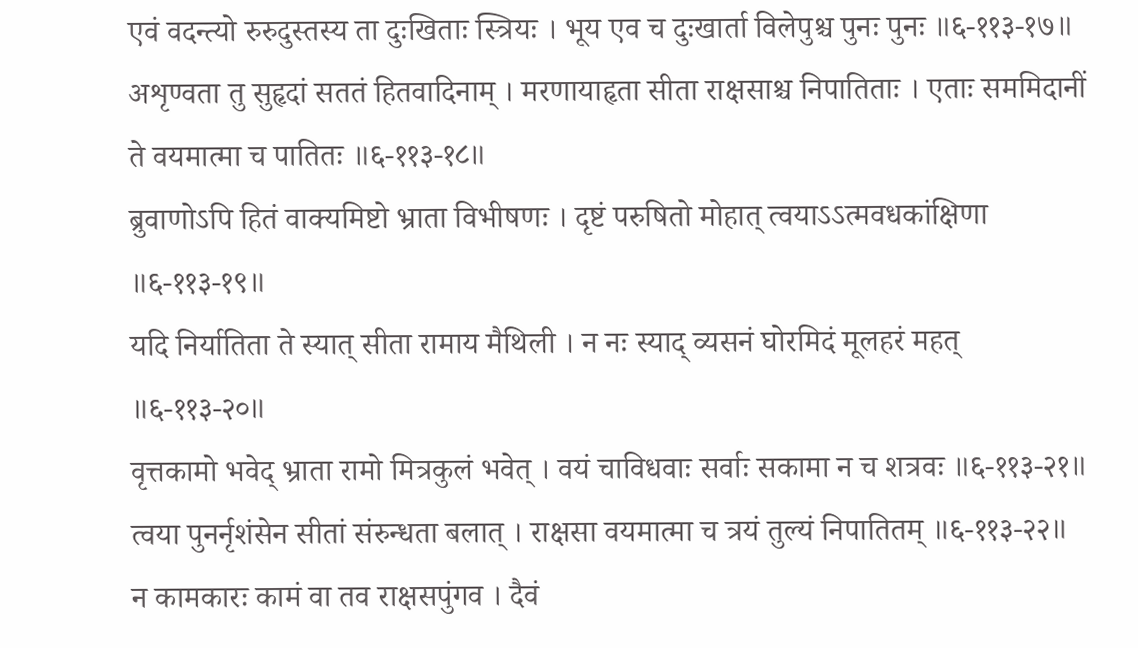एवं वदन्त्यो रुरुदुस्तस्य ता दुःखिताः स्त्रियः । भूय एव च दुःखार्ता विलेपुश्च पुनः पुनः ॥६-११३-१७॥
अशृण्वता तु सुहृदां सततं हितवादिनाम् । मरणायाहृता सीता राक्षसाश्च निपातिताः । एताः सममिदानीं ते वयमात्मा च पातितः ॥६-११३-१८॥
ब्रुवाणोऽपि हितं वाक्यमिष्टो भ्राता विभीषणः । दृष्टं परुषितो मोहात् त्वयाऽऽत्मवधकांक्षिणा ॥६-११३-१९॥
यदि निर्यातिता ते स्यात् सीता रामाय मैथिली । न नः स्याद् व्यसनं घोरमिदं मूलहरं महत् ॥६-११३-२०॥
वृत्तकामो भवेद् भ्राता रामो मित्रकुलं भवेत् । वयं चाविधवाः सर्वाः सकामा न च शत्रवः ॥६-११३-२१॥
त्वया पुनर्नृशंसेन सीतां संरुन्धता बलात् । राक्षसा वयमात्मा च त्रयं तुल्यं निपातितम् ॥६-११३-२२॥
न कामकारः कामं वा तव राक्षसपुंगव । दैवं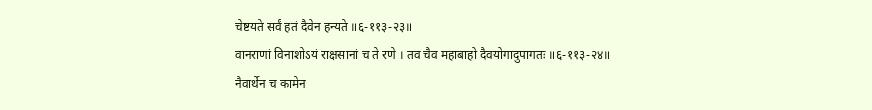चेष्टयते सर्वं हतं दैवेन हन्यते ॥६-११३-२३॥
वानराणां विनाशोऽयं राक्षसानां च ते रणे । तव चैव महाबाहो दैवयोगादुपागतः ॥६-११३-२४॥
नैवार्थेन च कामेन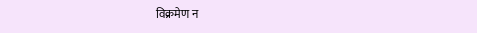विक्रमेण न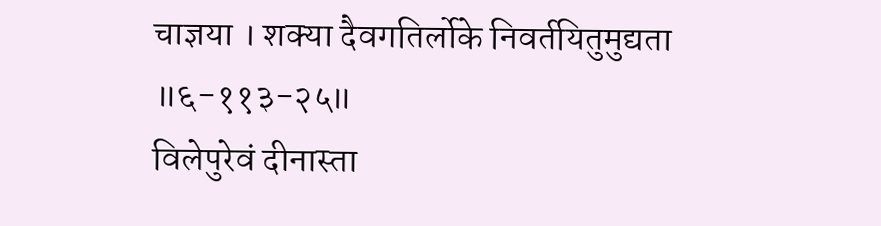चाज्ञया । शक्या दैवगतिर्लोके निवर्तयितुमुद्यता ॥६-११३-२५॥
विलेपुरेवं दीनास्ता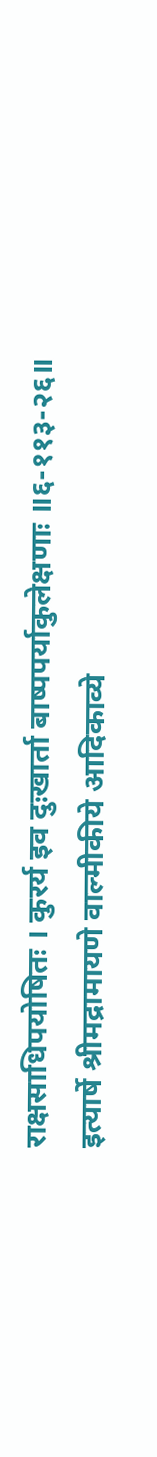राक्षसाधिपयोषितः । कुरर्य इव दुःखार्ता बाष्पपर्याकुलेक्षणाः ॥६-११३-२६॥
इत्यार्षे श्रीमद्रामायणे वाल्मीकीये आदिकाव्ये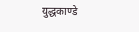युद्धकाण्डे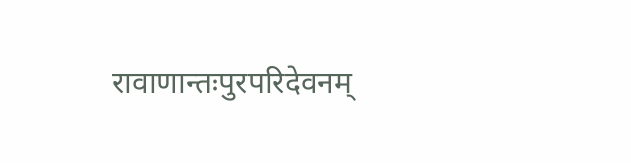रावाणान्तःपुरपरिदेवनम्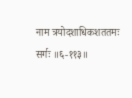नाम त्रयोदशाधिकशततमः सर्गः ॥६-११३॥